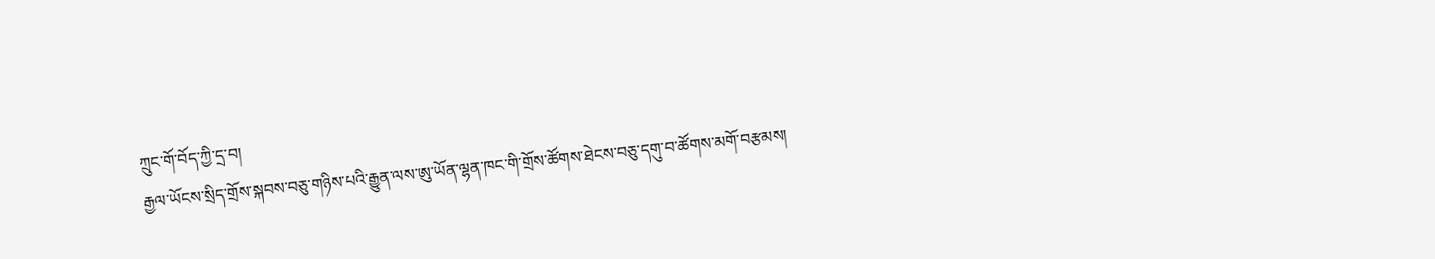ཀྲུང་གོ་བོད་ཀྱི་དྲ་བ།
རྒྱལ་ཡོངས་སྲིད་གྲོས་སྐབས་བཅུ་གཉིས་པའི་རྒྱུན་ལས་ཨུ་ཡོན་ལྷན་ཁང་གི་གྲོས་ཚོགས་ཐེངས་བཅུ་དགུ་བ་ཚོགས་མགོ་བརྩམས།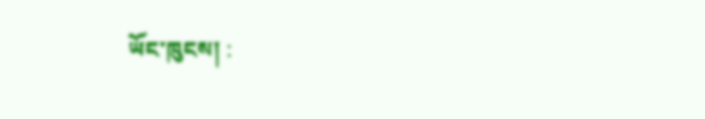ཡོང་ཁུངས། :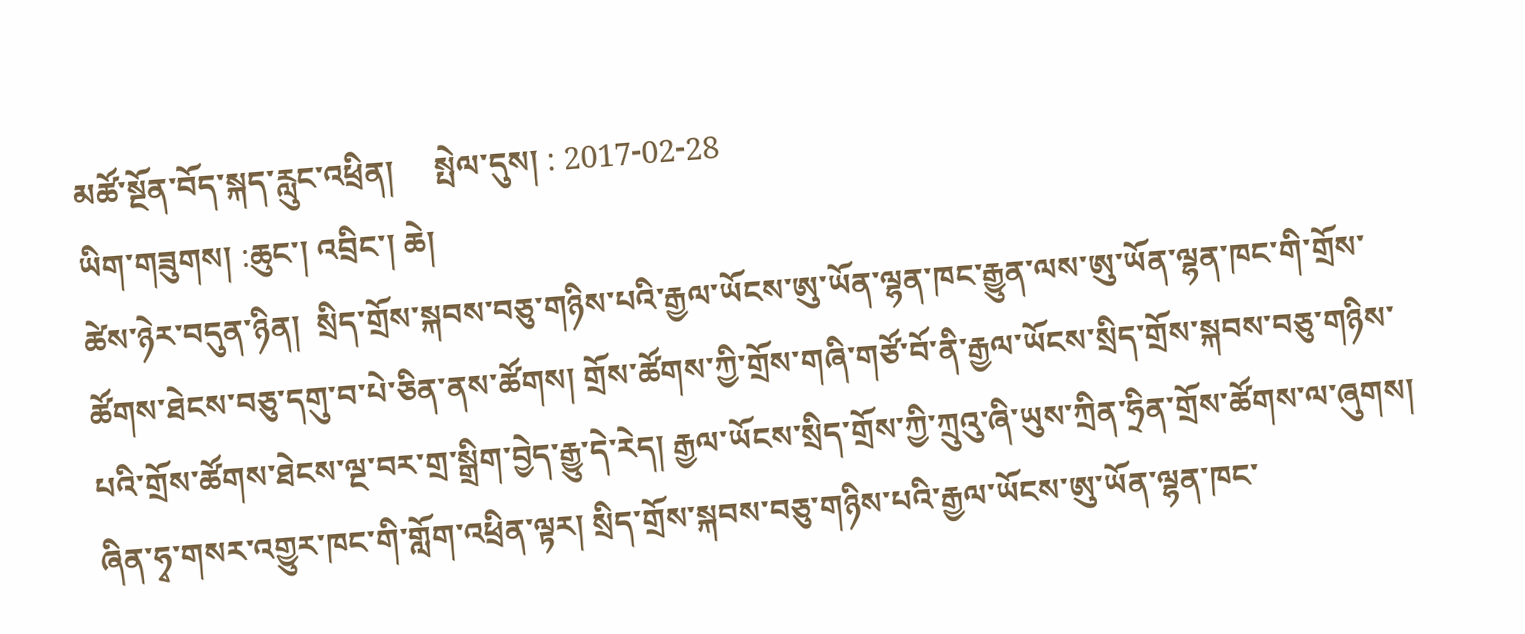མཚོ་སྔོན་བོད་སྐད་རླུང་འཕྲིན།     སྤེལ་དུས། : 2017-02-28
ཡིག་གཟུགས། :ཆུང་། འབྲིང་། ཆེ།
ཚེས་ཉེར་བདུན་ཉིན།  སྲིད་གྲོས་སྐབས་བཅུ་གཉིས་པའི་རྒྱལ་ཡོངས་ཨུ་ཡོན་ལྷན་ཁང་རྒྱུན་ལས་ཨུ་ཡོན་ལྷན་ཁང་གི་གྲོས་ཚོགས་ཐེངས་བཅུ་དགུ་བ་པེ་ཅིན་ནས་ཚོགས། གྲོས་ཚོགས་ཀྱི་གྲོས་གཞི་གཙོ་བོ་ནི་རྒྱལ་ཡོངས་སྲིད་གྲོས་སྐབས་བཅུ་གཉིས་པའི་གྲོས་ཚོགས་ཐེངས་ལྔ་བར་གྲ་སྒྲིག་བྱེད་རྒྱུ་དེ་རེད། རྒྱལ་ཡོངས་སྲིད་གྲོས་ཀྱི་ཀྲུའུ་ཞི་ཡུས་ཀྲིན་ཧྲིན་གྲོས་ཚོགས་ལ་ཞུགས།
ཞིན་ཧྭ་གསར་འགྱུར་ཁང་གི་གློག་འཕྲིན་ལྟར། སྲིད་གྲོས་སྐབས་བཅུ་གཉིས་པའི་རྒྱལ་ཡོངས་ཨུ་ཡོན་ལྷན་ཁང་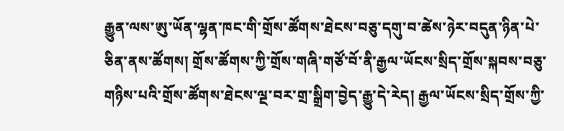རྒྱུན་ལས་ཨུ་ཡོན་ལྷན་ཁང་གི་གྲོས་ཚོགས་ཐེངས་བཅུ་དགུ་བ་ཚེས་ཉེར་བདུན་ཉིན་པེ་ཅིན་ནས་ཚོགས། གྲོས་ཚོགས་ཀྱི་གྲོས་གཞི་གཙོ་བོ་ནི་རྒྱལ་ཡོངས་སྲིད་གྲོས་སྐབས་བཅུ་གཉིས་པའི་གྲོས་ཚོགས་ཐེངས་ལྔ་བར་གྲ་སྒྲིག་བྱེད་རྒྱུ་དེ་རེད། རྒྱལ་ཡོངས་སྲིད་གྲོས་ཀྱི་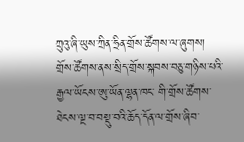ཀྲུའུ་ཞི་ཡུས་ཀྲིན་ཧྲིན་གྲོས་ཚོགས་ལ་ཞུགས།
གྲོས་ཚོགས་ནས་སྲིད་གྲོས་སྐབས་བཅུ་གཉིས་པའི་རྒྱལ་ཡོངས་ཨུ་ཡོན་ལྷན་ཁང་ གི་གྲོས་ཚོགས་ཐེངས་ལྔ་བ་བསྡུ་བའི་ཆོད་དོན་ལ་གྲོས་ཞིབ་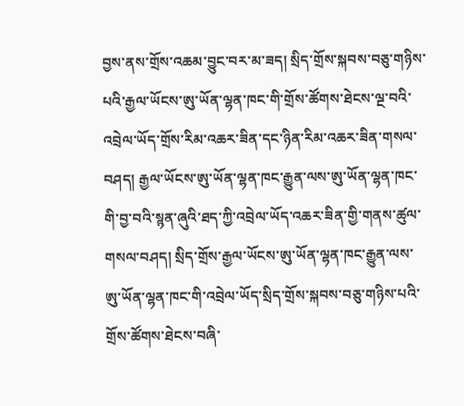བྱས་ནས་གྲོས་འཆམ་བྱུང་བར་མ་ཟད། སྲིད་གྲོས་སྐབས་བཅུ་གཉིས་པའི་རྒྱལ་ཡོངས་ཨུ་ཡོན་ལྷན་ཁང་གི་གྲོས་ཚོགས་ཐེངས་ལྔ་བའི་འབྲེལ་ཡོད་གྲོས་རིམ་འཆར་ཟིན་དང་ཉིན་རིམ་འཆར་ཟིན་གསལ་བཤད། རྒྱལ་ཡོངས་ཨུ་ཡོན་ལྷན་ཁང་རྒྱུན་ལས་ཨུ་ཡོན་ལྷན་ཁང་གི་བྱ་བའི་སྙན་ཞུའི་ཐད་ཀྱི་འབྲེལ་ཡོད་འཆར་ཟིན་གྱི་གནས་ཚུལ་གསལ་བཤད། སྲིད་གྲོས་རྒྱལ་ཡོངས་ཨུ་ཡོན་ལྷན་ཁང་རྒྱུན་ལས་ཨུ་ཡོན་ལྷན་ཁང་གི་འབྲེལ་ཡོད་སྲིད་གྲོས་སྐབས་བཅུ་གཉིས་པའི་གྲོས་ཚོགས་ཐེངས་བཞི་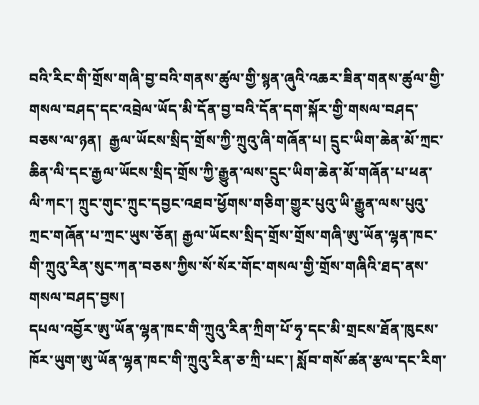བའི་རིང་གི་གྲོས་གཞི་བྱ་བའི་གནས་ཚུལ་གྱི་སྙན་ཞུའི་འཆར་ཟིན་གནས་ཚུལ་གྱི་གསལ་བཤད་དང་འབྲེལ་ཡོད་མི་དོན་བྱ་བའི་དོན་དག་སྐོར་གྱི་གསལ་བཤད་བཅས་ལ་ཉན།  རྒྱལ་ཡོངས་སྲིད་གྲོས་ཀྱི་ཀྲུའུ་ཞི་གཞོན་པ། དྲུང་ཡིག་ཆེན་མོ་ཀྲང་ཆིན་ལི་དང་རྒྱལ་ཡོངས་སྲིད་གྲོས་ཀྱི་རྒྱུན་ལས་དྲུང་ཡིག་ཆེན་མོ་གཞོན་པ་ཕན་ལི་ཀང་། ཀྲུང་གུང་ཀྲུང་དབྱང་འཐབ་ཕྱོགས་གཅིག་གྱུར་པུའུ་ཡི་རྒྱུན་ལས་པུའུ་ཀྲང་གཞོན་པ་ཀྲང་ཡུས་ཅོན། རྒྱལ་ཡོངས་སྲིད་གྲོས་གྲོས་གཞི་ཨུ་ཡོན་ལྷན་ཁང་གི་ཀྲུའུ་རིན་སུང་ཀན་བཅས་ཀྱིས་སོ་སོར་གོང་གསལ་གྱི་གྲོས་གཞིའི་ཐད་ནས་གསལ་བཤད་བྱས།
དཔལ་འབྱོར་ཨུ་ཡོན་ལྷན་ཁང་གི་ཀྲུའུ་རིན་ཀྲིག་པོ་ཧྭ་དང་མི་གྲངས་ཐོན་ཁུངས་ཁོར་ཡུག་ཨུ་ཡོན་ལྷན་ཁང་གི་ཀྲུའུ་རིན་ཅ་ཀྲི་པང་། སློབ་གསོ་ཚན་རྩལ་དང་རིག་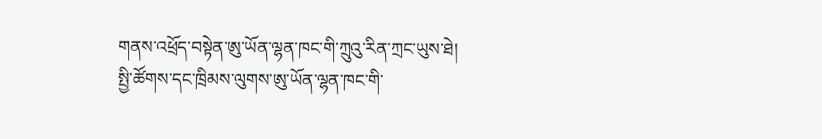གནས་འཕྲོད་བསྟེན་ཨུ་ཡོན་ལྷན་ཁང་གི་ཀྲུའུ་རིན་ཀྲང་ཡུས་ཐེ། སྤྱི་ཚོགས་དང་ཁྲིམས་ལུགས་ཨུ་ཡོན་ལྷན་ཁང་གི་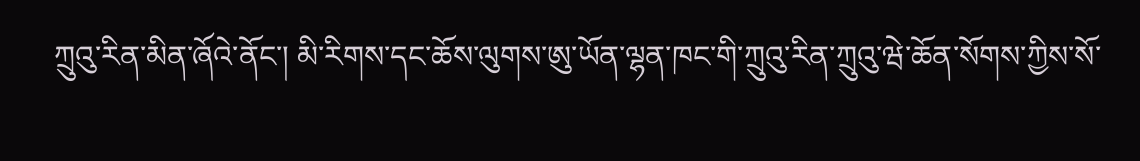ཀྲུའུ་རིན་མིན་ཞོའེ་ནོང་། མི་རིགས་དང་ཆོས་ལུགས་ཨུ་ཡོན་ལྷན་ཁང་གི་ཀྲུའུ་རིན་ཀྲུའུ་ཝེ་ཆོན་སོགས་ཀྱིས་སོ་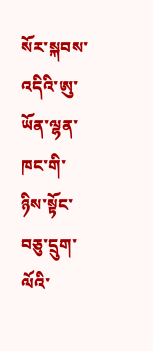སོར་སྐབས་འདིའི་ཨུ་ཡོན་ལྷན་ཁང་གི་ཉིས་སྟོང་བཅུ་དྲུག་ལོའི་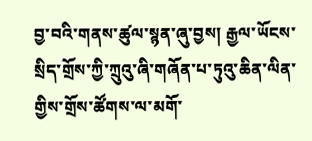བྱ་བའི་གནས་ཚུལ་སྙན་ཞུ་བྱས། རྒྱལ་ཡོངས་སྲིད་གྲོས་ཀྱི་ཀྲུའུ་ཞི་གཞོན་པ་ཏུའུ་ཆིན་ལིན་གྱིས་གྲོས་ཚོགས་ལ་མགོ་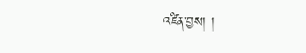འཛིན་བྱས། །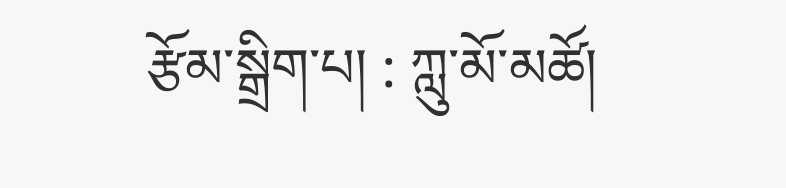རྩོམ་སྒྲིག་པ། : ཀླུ་མོ་མཚོ།